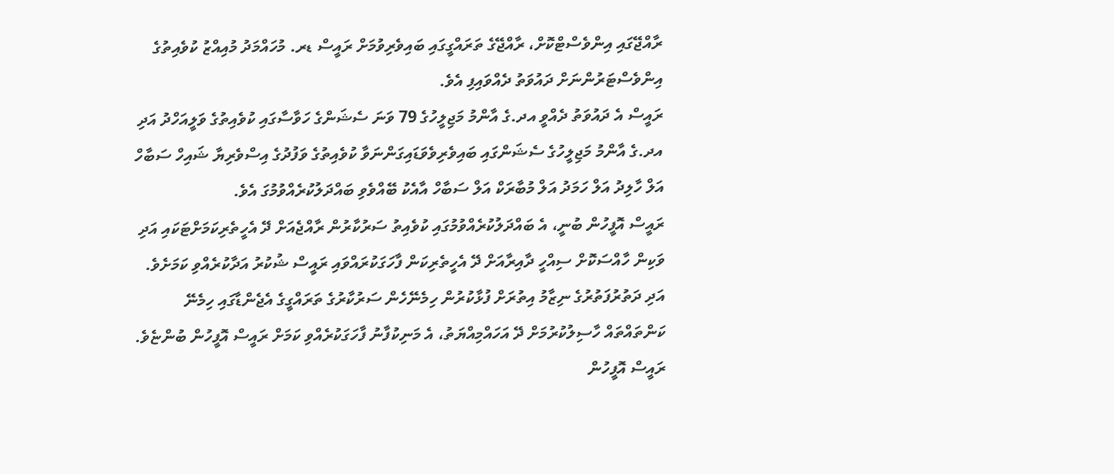ރާއްޖޭގައި އިންވެސްޓްކޮށް، ރާއްޖޭގެ ތަރައްގީގައި ބައިވެރިވުމަށް ރައީސް ޑރ. މުހައްމަދު މުއިއްޒު ކުވެއިތުގެ އިންވެސްޓަރުންނަށް ދައުވަތު ދެއްވައިފި އެވެ.
ރައީސް އެ ދައުވަތު ދެއްވީ އދ.ގެ އާންމު މަޖިލީހުގެ 79 ވަނަ ސެޝަންގެ ހަވާސާގައި ކުވެއިތުގެ ވަލީއަހްދު އަދި އދ.ގެ އާންމު މަޖިލީހުގެ ސެޝަންގައި ބައިވެރިވެވަޑައިގަންނަވާ ކުވެއިތުގެ ވަފުދުގެ އިސްވެރިޔާ ޝައިހް ސަބާހް އަލް ހާލިދު އަލް ހަމަދު އަލް މުބާރަކް އަލް ސަބާހް އާއެކު ބޭއްވެވި ބައްދަލުކުރެއްވުމުގަ އެވެ.
ރައީސް އޮފީހުން ބުނީ، އެ ބައްދަލުކުރެއްވުމުގައި ކުވެއިތު ސަރުކާރުން ރާއްޖެއަށް ދޭ އެހީތެރިކަމަށްޓަކައި އަދި ވަކިން ހާއްސަކޮށް ސިއްހީ ދާއިރާއަށް ދޭ އެހީތެރިކަން ފާހަގަކުރައްވައި ރައީސް ޝުކުރު އަދާކުރެއްވި ކަމަށެވެ.
އަދި ދަތުރުފަތުރުގެ ނިޒާމު އިތުރަށް ފުޅާކުރުން ހިމެނޭހެން ސަރުކާރުގެ ތަރައްގީގެ އެޖެންޑާގައި ހިމެނޭ ކަންތައްތައް ހާސިލުކުރުމަށް ދޭ އަހައްމިއްޔަތު، އެ މަނިކުފާނު ފާހަގަކުރެއްވި ކަމަށް ރައީސް އޮފީހުން ބުންޏެވެ.
ރައީސް އޮފީހުން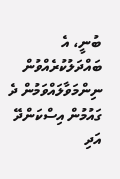ބުނީ، އެ ބައްދަލުކުރެއްވުން ނިންމަވާލައްވަމުން ދެ ގައުމުން އިސްކަންދޭ އަދި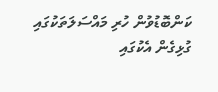ކަންބޮޑުވުން ހުރި މައްސަލަތަކުގައި ގުޅިގެން އެކުގައި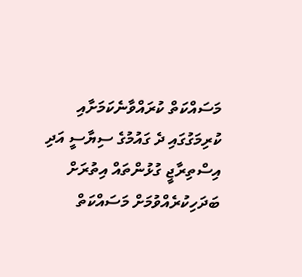މަސައްކަތް ކުރައްވާނެކަމަށާއި ކުރިމަގުގައި ދެ ގައުމުގެ ސިޔާސީ އަދި އިސްތިރާޖީ ގުޅުންތައް އިތުރަށް ބަދަހިކުރެއްވުމަށް މަސައްކަތް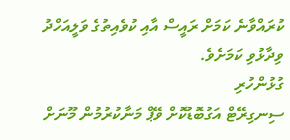ކުރައްވާނެ ކަމަށް ރައީސް އާއި ކުވެއިތުގެ ވަލީއަހްދު ވިދާޅުވި ކަމަށެވެ.
ގުޅުންހުރި
ސިނގިރޭޓް އަގުބޮޑުކޮށް ވޭޕް މަނާކުރުމުން މޫނަށް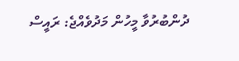ދުންބުރުވާ މީހުން މަދުވެއްޖެ: ރައީސް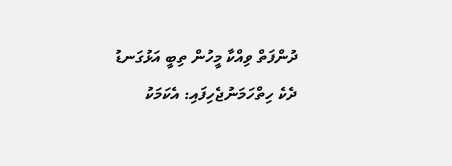ދުންފަތް ވިއްކާ މީހުން ތިބީ އަޅުގަނޑު ދެކެ ހިތްހަމަނުޖެހިފައި: އެކަމަކު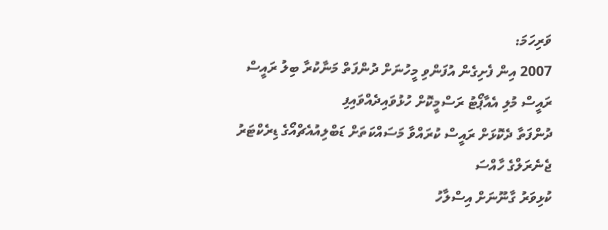ވަރިހަމަ:
2007 އިން ފެށިގެން އުފަންވި މީހުނަށް ދުންފަތް މަނާކުރާ ބިލު ރައީސް
ރައީސް މުލި އެއާޕޯޓު ރަސްމީކޮށް ހުޅުވައިދެއްވައިފި
ދުންފަތާ ދެކޮޅަށް ރައީސް ކުރައްވާ މަސައްކަތަށް ޑަބްލިއުއެޗްއޯގެ ޑިރެކްޓަރު ޖެނެރަލްގެ ހާއްސަ
ކުޅިވަރު ގާނޫނަށް އިސްލާހު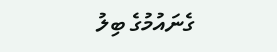ގެނައުމުގެ ބިލު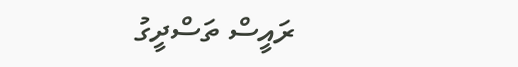ރައީސް ތަސްދީގު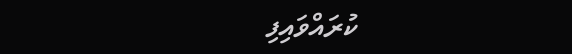ކުރައްވައިފި